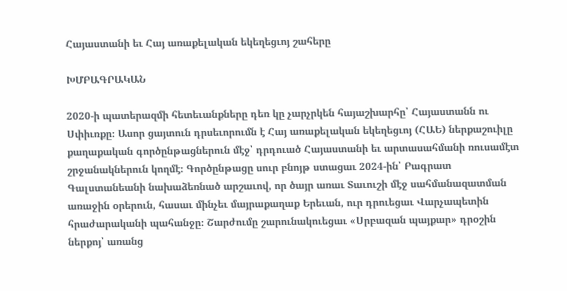Հայաստանի եւ Հայ առաքելական եկեղեցւոյ շահերը

ԽՄԲԱԳՐԱԿԱՆ

2020-ի պատերազմի հետեւանքները դեռ կը չարչրկեն հայաշխարհը՝ Հայաստանն ու Սփիւռքը։ Ասոր ցայտուն դրսեւորումն է Հայ առաքելական եկեղեցւոյ (ՀԱԵ) ներքաշուիլը քաղաքական գործընթացներուն մէջ՝ դրդուած Հայաստանի եւ արտասահմանի ռուսամէտ շրջանակներուն կողմէ։ Գործընթացը սուր բնոյթ ստացաւ 2024-ին՝ Բագրատ Գալստանեանի նախաձեռնած արշաւով, որ ծայր առաւ Տաւուշի մէջ սահմանազատման առաջին օրերուն, հասաւ մինչեւ մայրաքաղաք Երեւան, ուր դրուեցաւ Վարչապետին հրաժարականի պահանջը։ Շարժումը շարունակուեցաւ «Սրբազան պայքար» դրօշին ներքոյ՝ առանց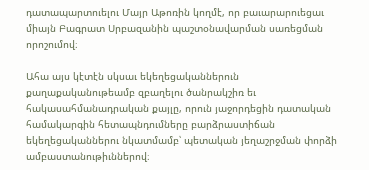դատապարտուելու Մայր Աթոռին կողմէ, որ բաւարարուեցաւ միայն Բագրատ Սրբազանին պաշտօնավարման սառեցման որոշումով։

Ահա այս կէտէն սկսաւ եկեղեցականներուն քաղաքականութեամբ զբաղելու ծանրակշիռ եւ հակասահմանադրական քայլը, որուն յաջորդեցին դատական համակարգին հետապնդումները բարձրաստիճան եկեղեցականներու նկատմամբ՝ պետական յեղաշրջման փորձի ամբաստանութիւններով։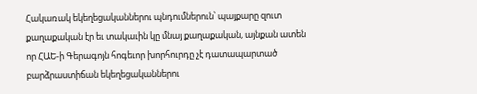Հակառակ եկեղեցականներու պնդումներուն՝ պայքարը զուտ քաղաքական էր եւ տակաւին կը մնայ քաղաքական, այնքան ատեն որ ՀԱԵ-ի Գերագոյն հոգեւոր խորհուրդը չէ դատապարտած բարձրաստիճան եկեղեցականներու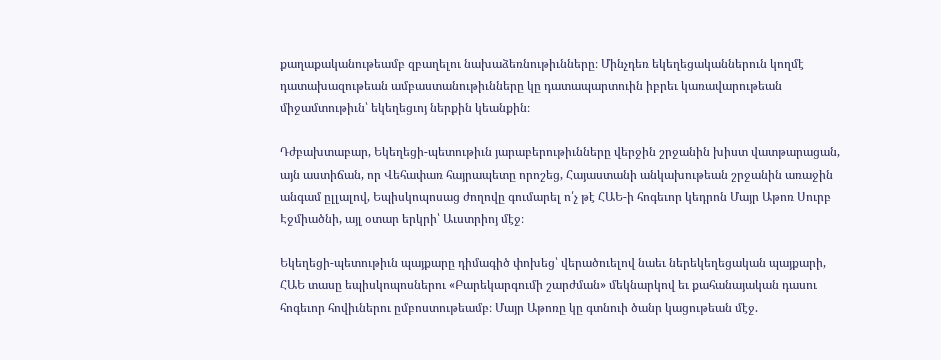քաղաքականութեամբ զբաղելու նախաձեռնութիւնները։ Մինչդեռ եկեղեցականներուն կողմէ դատախազութեան ամբաստանութիւնները կը դատապարտուին իբրեւ կառավարութեան միջամտութիւն՝ եկեղեցւոյ ներքին կեանքին։

Դժբախտաբար, Եկեղեցի-պետութիւն յարաբերութիւնները վերջին շրջանին խիստ վատթարացան, այն աստիճան, որ Վեհափառ հայրապետը որոշեց, Հայաստանի անկախութեան շրջանին առաջին անգամ ըլլալով, Եպիսկոպոսաց ժողովը գումարել ո՛չ թէ ՀԱԵ-ի հոգեւոր կեդրոն Մայր Աթոռ Սուրբ Էջմիածնի, այլ օտար երկրի՝ Աւստրիոյ մէջ։

Եկեղեցի-պետութիւն պայքարը դիմագիծ փոխեց՝ վերածուելով նաեւ ներեկեղեցական պայքարի, ՀԱԵ տասը եպիսկոպոսներու «Բարեկարգումի շարժման» մեկնարկով եւ քահանայական դասու հոգեւոր հովիւներու ըմբոստութեամբ։ Մայր Աթոռը կը գտնուի ծանր կացութեան մէջ.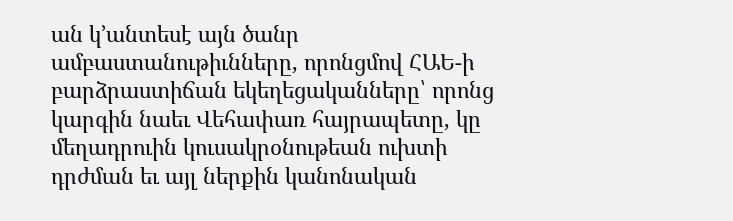ան կ՚անտեսէ այն ծանր ամբաստանութիւնները, որոնցմով ՀԱԵ-ի բարձրաստիճան եկեղեցականները՝ որոնց կարգին նաեւ Վեհափառ հայրապետը, կը մեղադրուին կուսակրօնութեան ուխտի դրժման եւ այլ ներքին կանոնական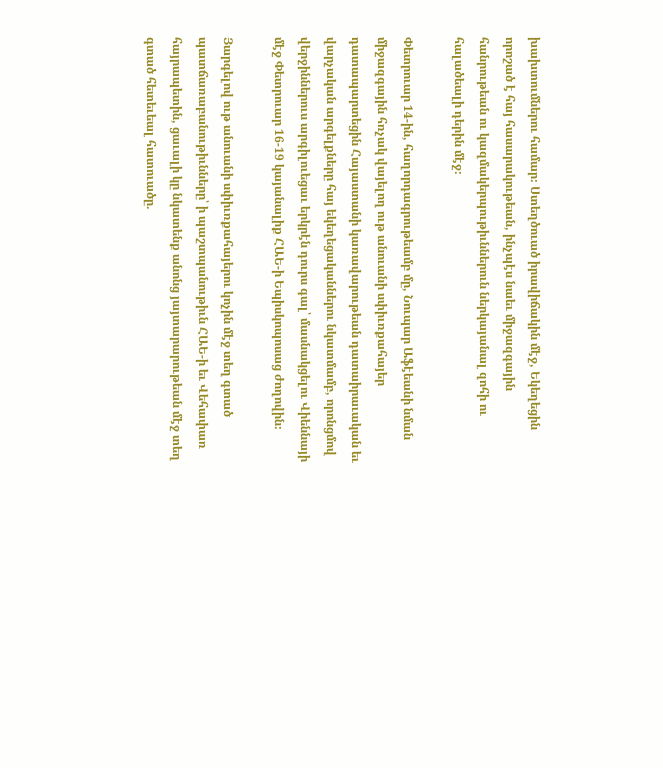խախտումներու համար։ Ստեղծուած իրավիճակին մէջ, Եկեղեցին որոշած է հայ հասարակութեան, ինչպէս նաեւ միջազգային հանրութեան ու կազմակերպութիւններուն ներկայանալ զոհի ու հալածեալի դերին մէջ։

Փետրուար 14-ին, հաղորդագրութեամբ մը, Նուպար Աֆէեանի նման միջազգային հռչակ վայելող ութ անուանի սփիւռքահայեր դատապարտեցին Հայաստանի կառավարութեան դատաիրաւական եւ վարչական արգելքները հայ եկեղեցականներու նկատմամբ, որոնցմով վերջիններուս արգիլուեցաւ երկրէն դուրս գալ՝ մասնակցելու Վիեննայի մէջ Փետրուար 16-19 կայանալիք ՀԱԵ-ի Եպիսկոպոսաց ժողովին։

Յարգելով ութ անուանի սփիւռքահայերու կոչին մէջ տեղ գտած պատճառաբանութիւնները՝ ի պաշտպանութիւն ՀԱԵ-ի եւ Վեհափառ հայրապետին, ցաւալի կը նկատենք անոնց յայտարարութեան մէջ տեղ գտած հետեւեալ հատուածը.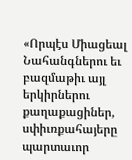«Որպէս Միացեալ Նահանգներու եւ բազմաթիւ այլ երկիրներու քաղաքացիներ, սփիւռքահայերը պարտաւոր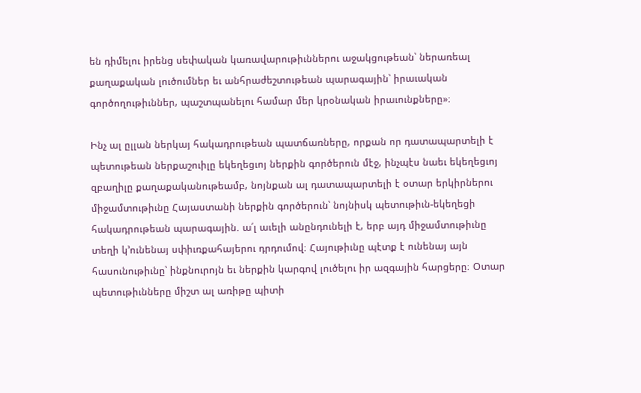են դիմելու իրենց սեփական կառավարութիւններու աջակցութեան՝ ներառեալ քաղաքական լուծումներ եւ անհրաժեշտութեան պարագային՝ իրաւական գործողութիւններ, պաշտպանելու համար մեր կրօնական իրաւունքները»։

Ինչ ալ ըլլան ներկայ հակադրութեան պատճառները, որքան որ դատապարտելի է պետութեան ներքաշուիլը եկեղեցւոյ ներքին գործերուն մէջ, ինչպէս նաեւ եկեղեցւոյ զբաղիլը քաղաքականութեամբ, նոյնքան ալ դատապարտելի է օտար երկիրներու միջամտութիւնը Հայաստանի ներքին գործերուն՝ նոյնիսկ պետութիւն-եկեղեցի հակադրութեան պարագային. ա՛լ աւելի անընդունելի է, երբ այդ միջամտութիւնը տեղի կ՚ունենայ սփիւռքահայերու դրդումով։ Հայութիւնը պէտք է ունենայ այն հասունութիւնը՝ ինքնուրոյն եւ ներքին կարգով լուծելու իր ազգային հարցերը։ Օտար պետութիւնները միշտ ալ առիթը պիտի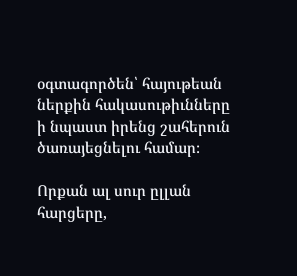օգտագործեն՝ հայութեան ներքին հակասութիւնները ի նպաստ իրենց շահերուն ծառայեցնելու համար։

Որքան ալ սուր ըլլան հարցերը,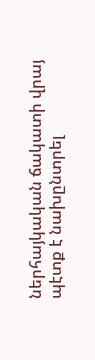ներհայկական ճակատի վրայ պէտք է նախընտրել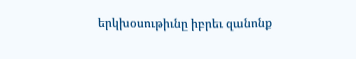երկխօսութիւնը իբրեւ զանոնք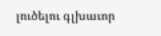լուծելու գլխաւոր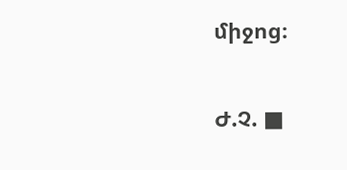միջոց։

Ժ.Չ. ■